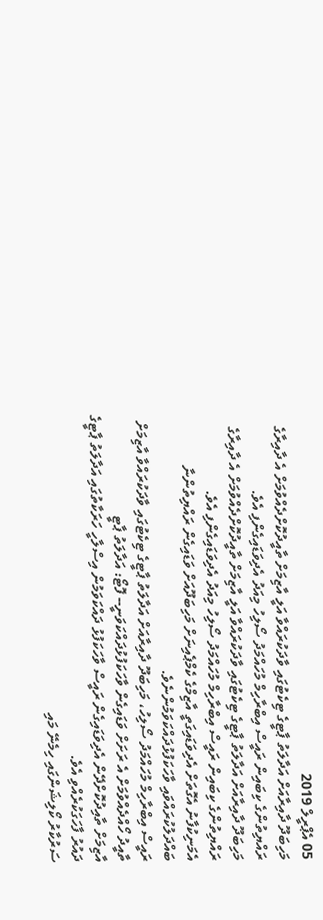05 އެޕްރީލް 2019
މަހިބަދޫ ދާއިރާއަށް އަދާލަތު ޕާޓީގެ ޓިކެޓުގައި ވާދަކުރައްވާ އަލީ އާޒިމަށް ތާއީދުކޮށްދެއްވުމަށް އެ ދާއިރާގެ ރައްޔިތުންގެ ކިބައިން ރައީސް އިބްރާހިމް މުހައްމަދު ސޯލިހު މިއަދު އެދިވަޑައިގެންފި އެވެ.
މަހިބަދޫ ދާއިރާއަށް އަދާލަތު ޕާޓީގެ ޓިކެޓުގައި ވާދަކުރައްވާ އަލީ އާޒިމަށް ތާއީދުކޮށްދެއްވުމަށް އެ ދާއިރާގެ ރައްޔިތުންގެ ކިބައިން ރައީސް އިބްރާހިމް މުހައްމަދު ސޯލިހު މިއަދު އެދިވަޑައިގެންފި އެވެ.
އެމަނިކުފާނު އެގޮތަށް އެދިވަޑައިގަތީ އާޒިމްގެ ކެމްޕެއިނަށް މަހިބަދޫއަށް ވަޑައިގެން ރައްޔިތުންނާ ބައްދަލުކުރައްވައި ވާހަކަފުޅުދައްކަވަމުންނެވެ.
ރައީސް އިބްރާހިމް މުހައްމަދު ސޯލިހު، މަހިބަދޫ ދާއިރާއަށް އަދާލަތު ޕާޓީގެ ޓިކެޓުގައި ވާދަކުރައްވާ އާޒިމަށް ތާއީދު ހޯއްދެއްވުމަށް އެ ރަށަށް ވަޑައިގެން ވާހަކަފުޅުދައްކަވަނީ-- ފޮޓޯ: އަދާލަތު ޕާޓީ
އާޒިމަށް ތާއިދުކޮށްދޭން އެދިވަޑައިގެން ރައީސް ވާހަކަފުޅު ދައްކަވަމުން އިސްލާހީ ހަރަކާތުގައި އަދާލަތު ޕާޓީގެ ދައުރު ފާހަގަކުރެއްވި އެވެ.
ސަރުކާރު ކޯލިޝަންގައި ހިމެނޭ މައި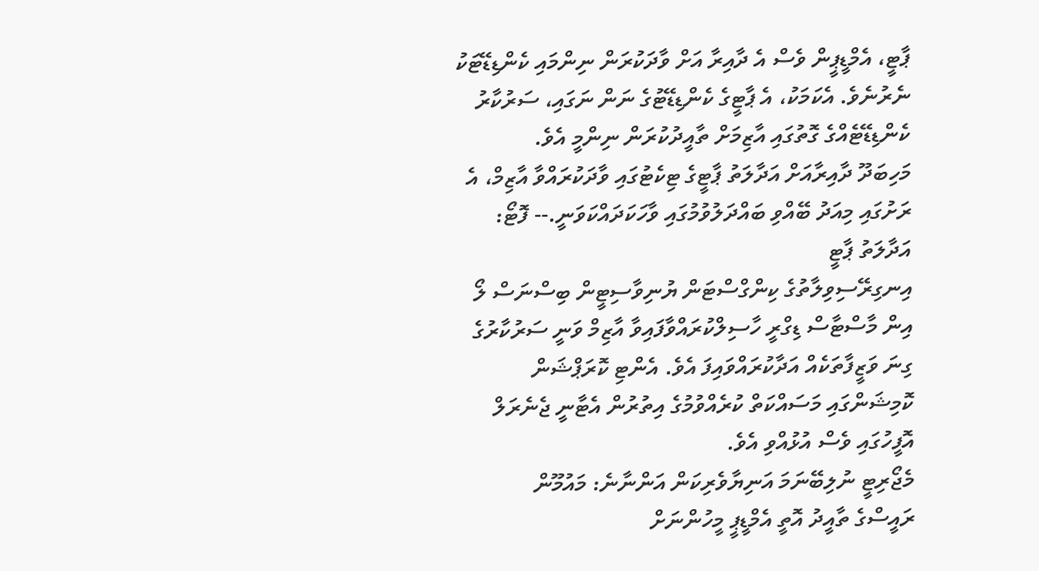ޕާޓީ، އެމްޑީޕީން ވެސް އެ ދާއިރާ އަށް ވާދަކުރަން ނިންމައި ކެންޑިޑޭޓަކު ނެރުނެވެ. އެކަމަކު، އެ ޕާޓީގެ ކެންޑިޑޭޓުގެ ނަން ނަގައި، ސަރުކާރު ކެންޑިޑޭޓެއްގެ ގޮތުގައި އާޒިމަށް ތާއީދުކުރަން ނިންމީ އެވެ.
މަހިބަދޫ ދާއިރާއަށް އަދާލަތު ޕާޓީގެ ޓިކެޓުގައި ވާދަކުރައްވާ އާޒިމް، އެ ރަށުގައި މިއަދު ބޭއްވި ބައްދަލުވުމުގައި ވާހަކަދައްކަވަނީ.-- ފޮޓޯ: އަދާލަތު ޕާޓީ
އިނގިރޭސިވިލާތުގެ ކިންގްސްޓަން ޔުނިވާސިޓީން ބިސްނަސް ލޯ އިން މާސްޓާސް ޑިގްރީ ހާސިލްކުރައްވާފައިވާ އާޒިމް ވަނީ ސަރުކާރުގެ ގިނަ ވަޒީފާތަކެއް އަދާކުރައްވައިފަ އެވެ. އެންޓި ކޮރަޕްޝަން ކޮމިޝަންގައި މަސައްކަތް ކުރެއްވުމުގެ އިތުރުން އެޓާނީ ޖެނެރަލް އޮފީހުގައި ވެސް އުޅުއްވި އެވެ.
މެޖޯރިޓީ ނުލިބޭނަމަ އަނިޔާވެރިކަން އަންނާނެ: މައުމޫން
ރައީސްގެ ތާއީދު އޮތީ އެމްޑީޕީ މީހުންނަށް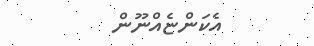އެކަންޏެއްނޫން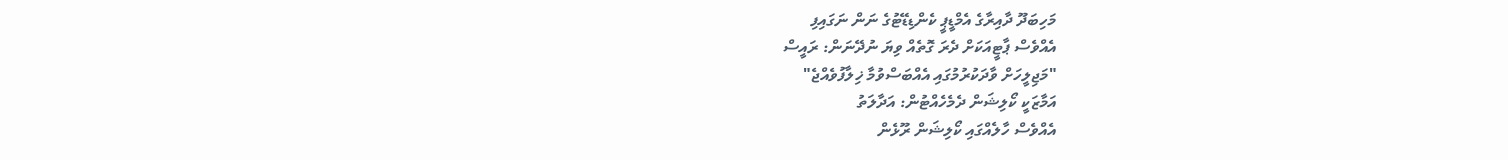މަހިބަދޫ ދާއިރާގެ އެމްޑީޕީ ކެންޑިޑޭޓުގެ ނަން ނަގައިފި
އެއްވެސް ޕާޓީއަކަށް ދެރަ ގޮތެއް ވިޔަ ނުދޭނަން: ރައީސް
"މަޖިލީހަށް ވާދަކުރުމުގައި އެއްބަސްވުމާ ޚިލާފުވެއްޖެ"
އަމާޒަކީ ކޯލިޝަން ދެމެހެއްޓުން: އަދާލަތު
އެއްވެސް ހާލެއްގައި ކޯލިޝަން ރޫޅެން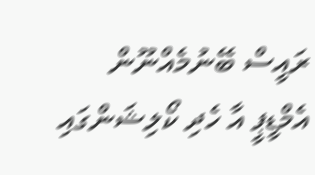ރައީސް ބޭނުމެއްނޫން
އެމްޑީޕީ އާ ހެދި ކޯލިޝަންގައި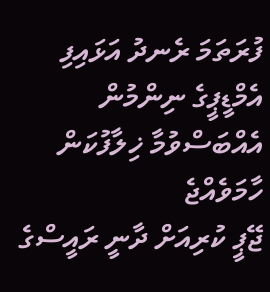ފުރަތަމަ ރެނދު އަޅައިފި
އެމްޑީޕީގެ ނިންމުން އެއްބަސްވުމާ ޚިލާފުކަން ހާމަވެއްޖެ
ޖޭޕީ ކުރިއަށް ދާނީ ރައީސްގެ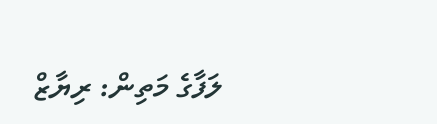ލަފާގެ މަތިން: ރިޔާޒް